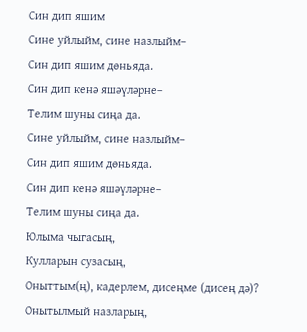Син дип яшим
Сине уйлыйм, сине назлыйм–
Син дип яшим дөньяда.
Син дип кенә яшәүләрне–
Телим шуны сиңа да.
Сине уйлыйм, сине назлыйм–
Син дип яшим дөньяда.
Син дип кенә яшәүләрне–
Телим шуны сиңа да.
Юлыма чыгасың,
Кулларын сузасың,
Оныттым(ң), кадерлем, дисеңме (дисең дә)?
Онытылмый назларың,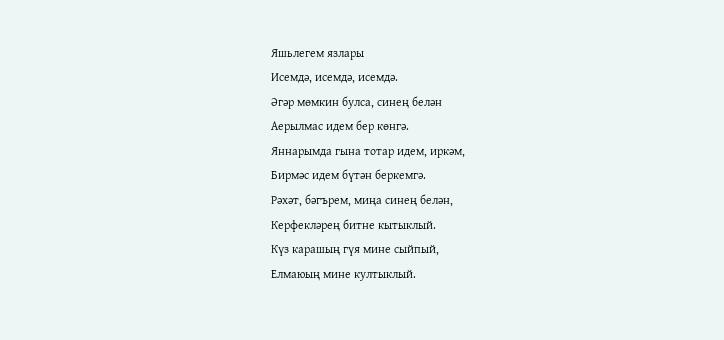Яшьлегем язлары
Исемдә, исемдә, исемдә.
Әгәр мөмкин булса, синең белән
Аерылмас идем бер көнгә.
Яннарымда гына тотар идем, иркәм,
Бирмәс идем бүтән беркемгә.
Рәхәт, бәгърем, миңа синең белән,
Керфекләрең битне кытыклый.
Күз карашың гүя мине сыйпый,
Елмаюың мине култыклый.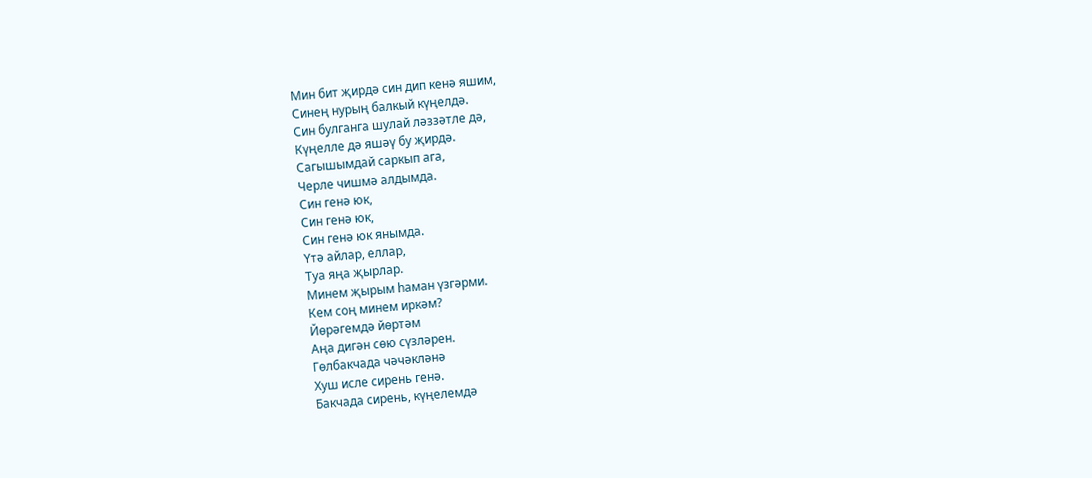Мин бит җирдә син дип кенә яшим,
Синең нурың балкый күңелдә.
Син булганга шулай ләззәтле дә,
Күңелле дә яшәү бу җирдә.
Сагышымдай саркып ага,
Черле чишмә алдымда.
Син генә юк,
Син генә юк,
Син генә юк янымда.
Үтә айлар, еллар,
Туа яңа җырлар.
Минем җырым һаман үзгәрми.
Кем соң минем иркәм?
Йөрәгемдә йөртәм
Аңа дигән сөю сүзләрен.
Гөлбакчада чәчәкләнә
Хуш исле сирень генә.
Бакчада сирень, күңелемдә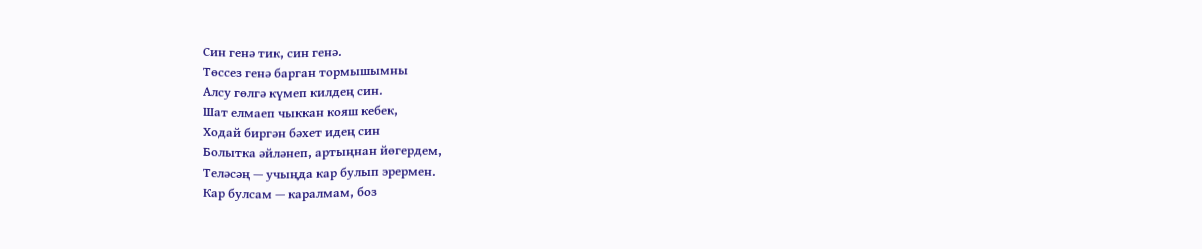Син генә тик, син генә.
Төссез генә барган тормышымны
Алсу гөлгә күмеп килдең син.
Шат елмаеп чыккан кояш кебек,
Ходай биргән бәхет идең син
Болытка әйләнеп, артыңнан йөгердем,
Теләсәң — учыңда кар булып эрермен.
Кар булсам — каралмам, боз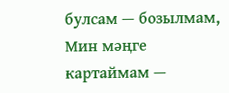булсам — бозылмам,
Мин мәңге картаймам —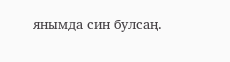янымда син булсаң.